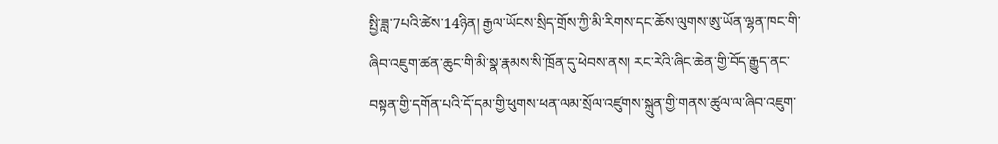སྤྱི་ཟླ་7པའི་ཚེས་14ཉིན། རྒྱལ་ཡོངས་སྲིད་གྲོས་ཀྱི་མི་རིགས་དང་ཆོས་ལུགས་ཨུ་ཡོན་ལྷན་ཁང་གི་ཞིབ་འཇུག་ཚན་ཆུང་གི་མི་སྣ་རྣམས་སི་ཁྲོན་དུ་ཕེབས་ནས། རང་རེའི་ཞིང་ཆེན་གྱི་བོད་རྒྱུད་ནང་བསྟན་གྱི་དགོན་པའི་དོ་དམ་གྱི་ཕུགས་ཕན་ལམ་སྲོལ་འཛུགས་སྐྲུན་གྱི་གནས་ཚུལ་ལ་ཞིབ་འཇུག་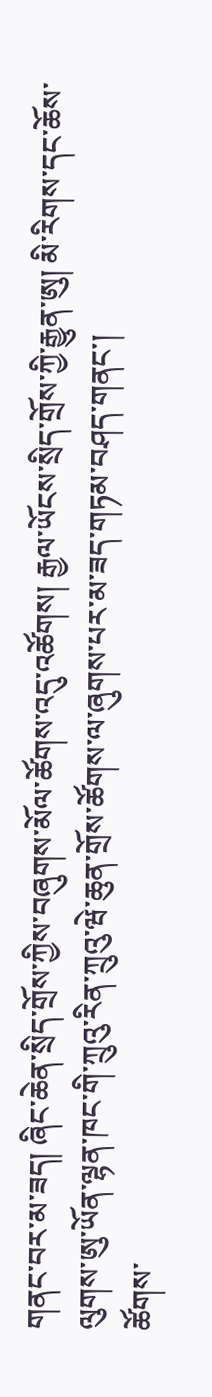གནང་བར་མ་ཟད། ཞིང་ཆེན་སྲིད་གྲོས་ཀྱིས་བཞུགས་མོལ་ཚོགས་འདུ་འཚོགས། རྒྱལ་ཡོངས་སྲིད་གྲོས་ཀྱི་རྒྱུན་ཨུ། མི་རིགས་དང་ཆོས་ལུགས་ཨུ་ཡོན་ལྷན་ཁང་གི་ཀྲུའུ་རིན་ཀྲུའུ་ཝེ་ཆུན་གྲོས་ཚོགས་ལ་ཞུགས་པར་མ་ཟད་གཏམ་བཤད་གནང་།
ཚོགས་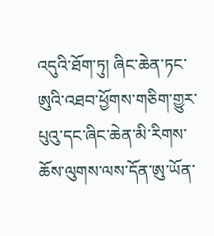འདུའི་ཐོག་ཏུ། ཞིང་ཆེན་ཏང་ཨུའི་འཐབ་ཕྱོགས་གཅིག་གྱུར་པུའུ་དང་ཞིང་ཆེན་མི་རིགས་ཆོས་ལུགས་ལས་དོན་ཨུ་ཡོན་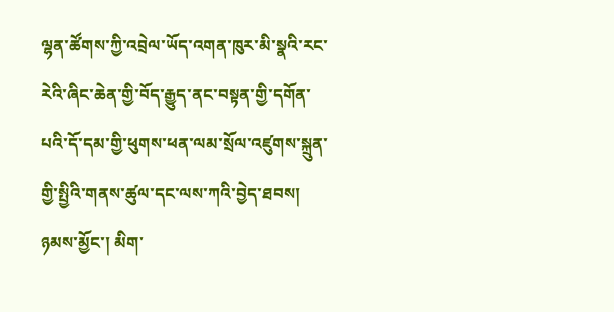ལྷན་ཚོགས་ཀྱི་འབྲེལ་ཡོད་འགན་ཁུར་མི་སྣའི་རང་རེའི་ཞིང་ཆེན་གྱི་བོད་རྒྱུད་ནང་བསྟན་གྱི་དགོན་པའི་དོ་དམ་གྱི་ཕུགས་ཕན་ལམ་སྲོལ་འཛུགས་སྐྲུན་གྱི་སྤྱིའི་གནས་ཚུལ་དང་ལས་ཀའི་བྱེད་ཐབས། ཉམས་མྱོང་། མིག་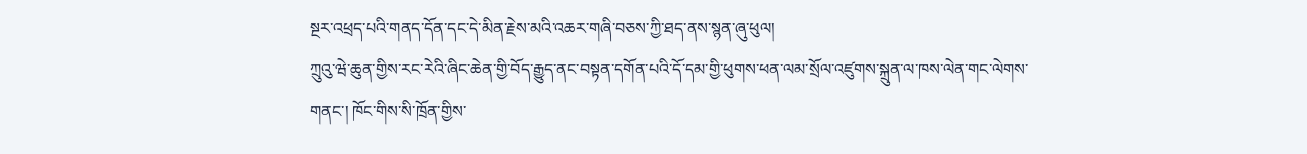སྔར་འཕྲད་པའི་གནད་དོན་དང་དེ་མིན་རྗེས་མའི་འཆར་གཞི་བཅས་ཀྱི་ཐད་ནས་སྙན་ཞུ་ཕུལ།
ཀྲུའུ་ཝེ་ཆུན་གྱིས་རང་རེའི་ཞིང་ཆེན་གྱི་བོད་རྒྱུད་ནང་བསྟན་དགོན་པའི་དོ་དམ་གྱི་ཕུགས་ཕན་ལམ་སྲོལ་འཛུགས་སྐྲུན་ལ་ཁས་ལེན་གང་ལེགས་གནང་། ཁོང་གིས་སི་ཁྲོན་གྱིས་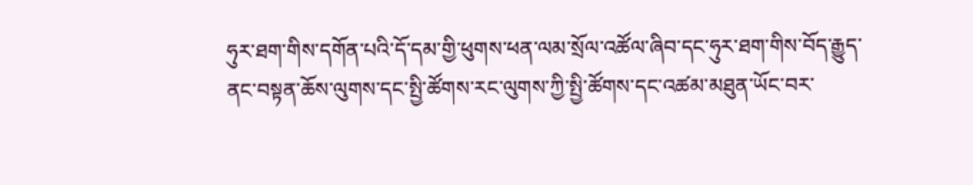ཧུར་ཐག་གིས་དགོན་པའི་དོ་དམ་གྱི་ཕུགས་ཕན་ལམ་སྲོལ་འཚོལ་ཞིབ་དང་ཧུར་ཐག་གིས་བོད་རྒྱུད་ནང་བསྟན་ཆོས་ལུགས་དང་སྤྱི་ཚོགས་རང་ལུགས་ཀྱི་སྤྱི་ཚོགས་དང་འཚམ་མཐུན་ཡོང་བར་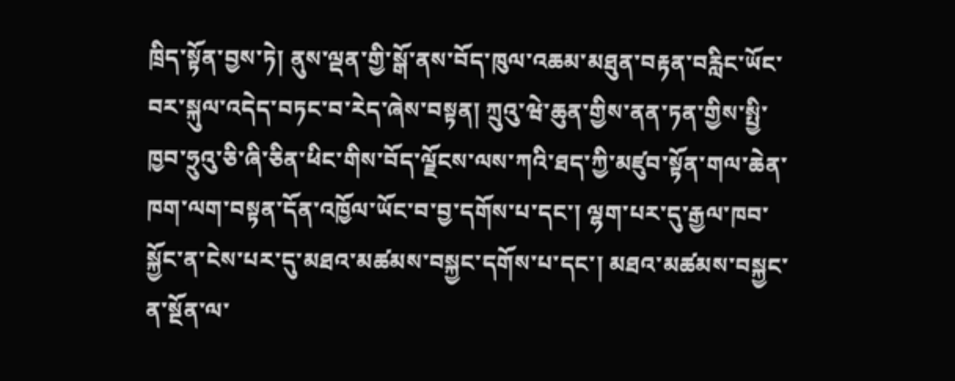ཁྲིད་སྟོན་བྱས་ཏེ། ནུས་ལྡན་གྱི་སྒོ་ནས་བོད་ཁུལ་འཆམ་མཐུན་བརྟན་བརླིང་ཡོང་བར་སྐུལ་འདེད་བཏང་བ་རེད་ཞེས་བསྟན། ཀྲུའུ་ཝེ་ཆུན་གྱིས་ནན་ཏན་གྱིས་སྤྱི་ཁྱབ་ཧྲུའུ་ཅི་ཞི་ཅིན་ཕིང་གིས་བོད་ལྗོངས་ལས་ཀའི་ཐད་ཀྱི་མཛུབ་སྟོན་གལ་ཆེན་ཁག་ལག་བསྟན་དོན་འཁྱོལ་ཡོང་བ་བྱ་དགོས་པ་དང་། ལྷག་པར་དུ་རྒྱལ་ཁབ་སྐྱོང་ན་ངེས་པར་དུ་མཐའ་མཚམས་བསྐྱང་དགོས་པ་དང་། མཐའ་མཚམས་བསྐྱང་ན་སྔོན་ལ་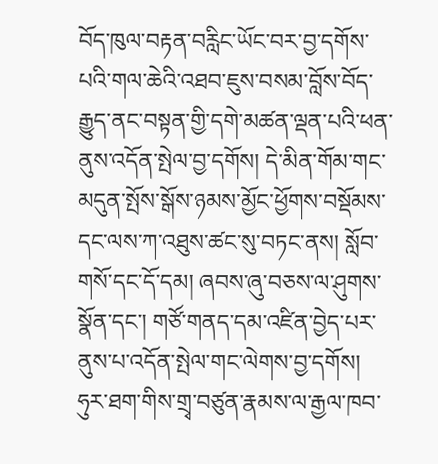བོད་ཁུལ་བརྟན་བརླིང་ཡོང་བར་བྱ་དགོས་པའི་གལ་ཆེའི་འཐབ་ཇུས་བསམ་བློས་བོད་རྒྱུད་ནང་བསྟན་གྱི་དགེ་མཚན་ལྡན་པའི་ཕན་ནུས་འདོན་སྤེལ་བྱ་དགོས། དེ་མིན་གོམ་གང་མདུན་སྤོས་སྒོས་ཉམས་མྱོང་ཕྱོགས་བསྡོམས་དང་ལས་ཀ་འཐུས་ཚང་སུ་བཏང་ནས། སློབ་གསོ་དང་དོ་དམ། ཞབས་ཞུ་བཅས་ལ་ཤུགས་སྣོན་དང་། གཙོ་གནད་དམ་འཛིན་བྱེད་པར་ནུས་པ་འདོན་སྤེལ་གང་ལེགས་བྱ་དགོས། ཧུར་ཐག་གིས་གྲྭ་བཙུན་རྣམས་ལ་རྒྱལ་ཁབ་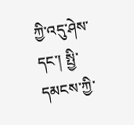ཀྱི་འདུ་ཤེས་དང་། སྤྱི་དམངས་ཀྱི་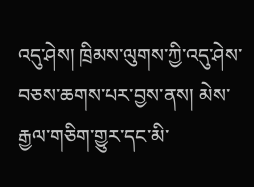འདུ་ཤེས། ཁྲིམས་ལུགས་ཀྱི་འདུ་ཤེས་བཅས་ཆགས་པར་བྱས་ནས། མེས་རྒྱལ་གཅིག་གྱུར་དང་མི་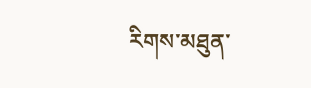རིགས་མཐུན་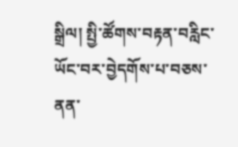སྒྲིལ། སྤྱི་ཚོགས་བརྟན་བརླིང་ཡོང་བར་བྱེདགོས་པ་བཅས་ནན་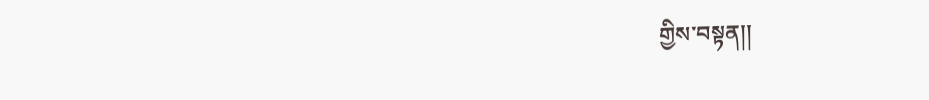གྱིས་བསྟན།།